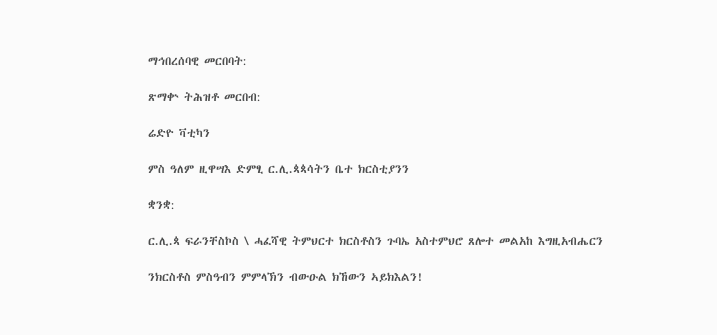ማኅበረሰባዊ መርበባት:

ጽማቍ ትሕዝቶ መርበብ:

ሬድዮ ቫቲካን

ምስ ዓለም ዚዋሣእ ድምፂ ር.ሊ.ጳጳሳትን ቤተ ክርስቲያንን

ቋንቋ:

ር.ሊ.ጳ ፍራንቸስኮስ \ ሓፈሻዊ ትምህርተ ክርስቶስን ጉባኤ አስተምህሮ ጸሎተ መልአከ እግዚአብሔርን

ንክርስቶስ ምስዓብን ምምላኽን ብውዑል ክኸውን ኣይክእልን!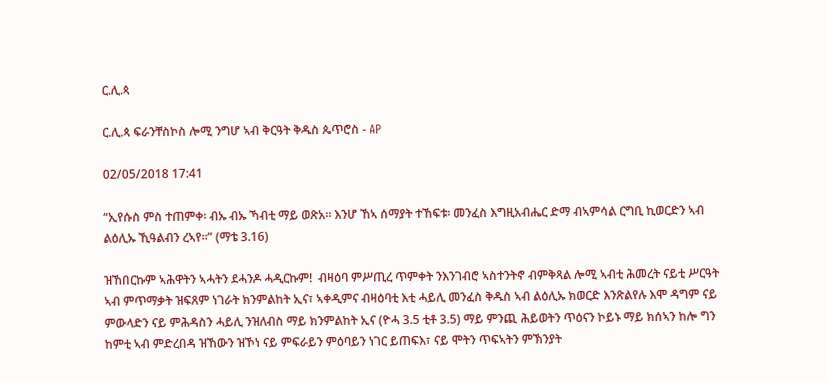ር.ሊ.ጳ

ር.ሊ.ጳ ፍራንቸስኮስ ሎሚ ንግሆ ኣብ ቅርዓት ቅዱስ ጴጥሮስ - AP

02/05/2018 17:41

“ኢየሱስ ምስ ተጠምቀ፡ ብኡ ብኡ ኻብቲ ማይ ወጽአ። እንሆ ኸኣ ሰማያት ተኸፍቱ፡ መንፈስ እግዚአብሔር ድማ ብኣምሳል ርግቢ ኪወርድን ኣብ ልዕሊኡ ኺዓልብን ረኣየ።” (ማቴ 3.16)

ዝኸበርኩም ኣሕዋትን ኣሓትን ደሓንዶ ሓዲርኩም!  ብዛዕባ ምሥጢረ ጥምቀት ንእንገብሮ ኣስተንትኖ ብምቅጻል ሎሚ ኣብቲ ሕመረት ናይቲ ሥርዓት ኣብ ምጥማቃት ዝፍጸም ነገራት ክንምልከት ኢና፣ ኣቀዲምና ብዛዕባቲ እቲ ሓይሊ መንፈስ ቅዱስ ኣብ ልዕሊኡ ክወርድ እንጽልየሉ እሞ ዳግም ናይ ምውላድን ናይ ምሕዳስን ሓይሊ ንዝለብስ ማይ ክንምልከት ኢና (ዮሓ 3.5 ቲቶ 3.5) ማይ ምንጪ ሕይወትን ጥዕናን ኮይኑ ማይ ክሰኣን ከሎ ግን ከምቲ ኣብ ምድረበዳ ዝኸውን ዝኾነ ናይ ምፍራይን ምዕባይን ነገር ይጠፍእ፣ ናይ ሞትን ጥፍኣትን ምኽንያት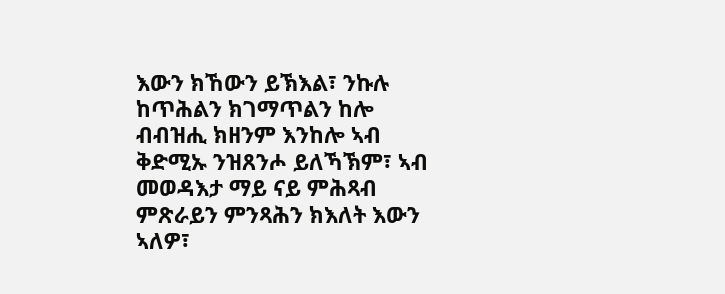እውን ክኸውን ይኽእል፣ ንኩሉ ከጥሕልን ክገማጥልን ከሎ ብብዝሒ ክዘንም እንከሎ ኣብ ቅድሚኡ ንዝጸንሖ ይለኻኽም፣ ኣብ መወዳእታ ማይ ናይ ምሕጻብ ምጽራይን ምንጻሕን ክእለት እውን ኣለዎ፣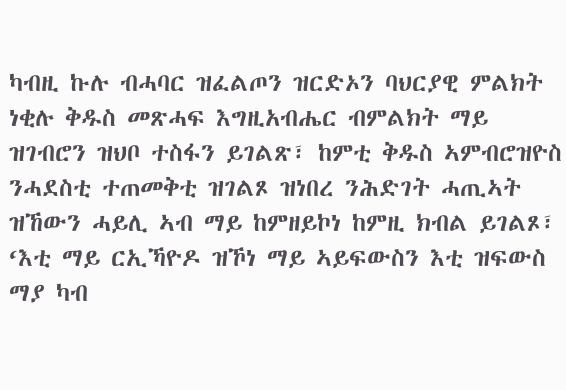ካብዚ ኩሉ ብሓባር ዝፈልጦን ዝርድኦን ባህርያዊ ምልክት ነቂሉ ቅዱስ መጽሓፍ እግዚአብሔር ብምልክት ማይ ዝገብሮን ዝህቦ ተስፋን ይገልጽ፣ ከምቲ ቅዱስ ኣምብሮዝዮስ ንሓደስቲ ተጠመቅቲ ዝገልጾ ዝነበረ ንሕድገት ሓጢኣት ዝኸውን ሓይሊ ኣብ ማይ ከምዘይኮነ ከምዚ ክብል ይገልጾ፣ ‘እቲ ማይ ርኢኻዮዶ ዝኾነ ማይ ኣይፍውስን እቲ ዝፍውስ ማያ ካብ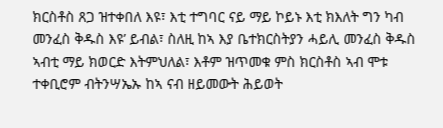ክርስቶስ ጸጋ ዝተቀበለ እዩ፣ እቲ ተግባር ናይ ማይ ኮይኑ እቲ ክእለት ግን ካብ መንፈስ ቅዱስ እዩ’ ይብል፣ ስለዚ ከኣ እያ ቤተክርስትያን ሓይሊ መንፈስ ቅዱስ ኣብቲ ማይ ክወርድ እትምህለል፣ እቶም ዝጥመቁ ምስ ክርስቶስ ኣብ ሞቱ ተቀቢሮም ብትንሣኤኡ ከኣ ናብ ዘይመውት ሕይወት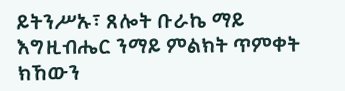ይትንሥኡ፣ ጸሎት ቡራኬ ማይ እግዚብሔር ንማይ ምልክት ጥምቀት ክኸውን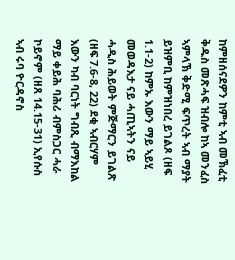ከምዘሰናደዎን ከምቲ ኣብ መኽፈቲ ቅዱስ መጽሓፍ ዝብሎ ከኣ መንፈስ ኣምላኽ ቅድሚ ፍጥረት ኣብ ማያት ይዝምቢ ከምዝነበረ ይገልጾ (ዘፍ 1.1-2) ከምኡ እውን ማይ ኣይሂ መወዳእታ ናይ ሓጢኣትን ናይ ሓዲስ ሕይወት ምጅማርን ይገልጽ (ዘፍ 7.6-8, 22) ደቂ ኣብርሃም እውን ካብ ባርነት ግብጺ ብማእከል ማይ ቀይሕ ባሕሪ ብምስጋር ሓራ ኮይኖም (ዘጸ 14.15-31) ኢየሱስ ኣብ ሩባ ዮርዳኖስ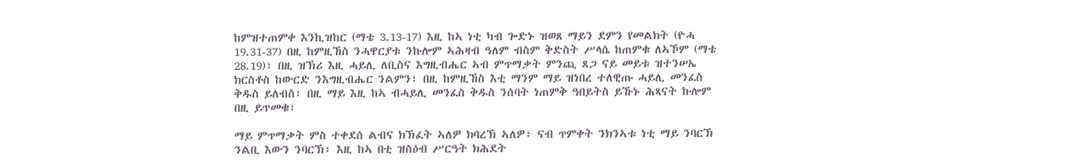ከምዝተጠምቀ እንኪዝከር (ማቴ 3.13-17) እዚ ከኣ ነቲ ካብ ጐድኑ ዝወጸ ማይን ደምን የመልክት (ዮሓ 19.31-37) በዚ ከምዚኸስ ንሓዋርያቱ ንኩሎም ኣሕዛብ ዓለም ብስም ቅድስት ሥላሴ ከጠምቁ ለኣኾም (ማቴ 28.19)፣ በዚ ዝኽሪ እዚ ሓይሊ ለቢስና እግዚብሔር ኣብ ምጥማቃት ምንጪ ጸጋ ናይ መይቱ ዝተንሠኤ ክርስቶስ ከውርድ ንእግዚብሔር ንልምን፣ በዚ ከምዚኸስ እቲ ማንም ማይ ዝነበረ ተለዊጡ ሓይሊ መንፈስ ቅዱስ ይለብስ፣ በዚ ማይ እዚ ከኣ ብሓይሊ መንፈስ ቅዱስ ንሰባት ነጠምቅ ዓበይትስ ይኹኑ ሕጻናት ኩሎም በዚ ይጥመቁ፣

ማይ ምጥማቃት ምስ ተቀደሰ ልብና ክኽፈት ኣለዎ ክባረኽ ኣለዎ፣ ናብ ጥምቀት ንክንኣቱ ነቲ ማይ ንባርኽ ንልቢ እውን ንባርኽ፣ እዚ ከኣ በቲ ዝስዕብ ሥርዓት ክሕደት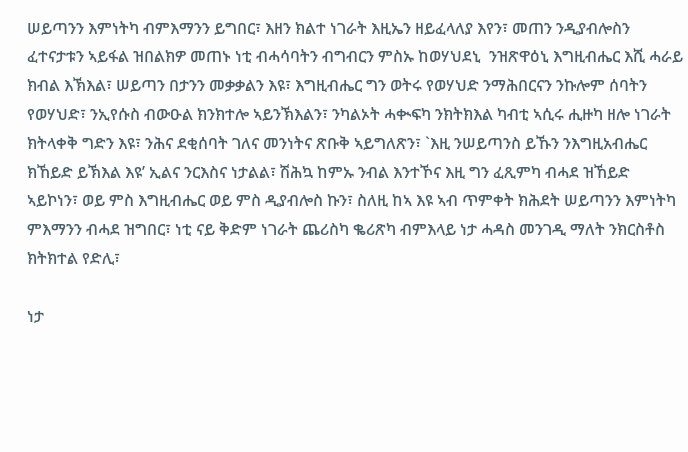ሠይጣንን እምነትካ ብምእማንን ይግበር፣ እዘን ክልተ ነገራት እዚኤን ዘይፈላለያ እየን፣ መጠን ንዲያብሎስን ፈተናታቱን ኣይፋል ዝበልክዎ መጠኑ ነቲ ብሓሳባትን ብግብርን ምስኡ ከወሃህደኒ  ንዝጽዋዕኒ እግዚብሔር እሺ ሓራይ ክብል እኽእል፣ ሠይጣን በታንን መቃቃልን እዩ፣ እግዚብሔር ግን ወትሩ የወሃህድ ንማሕበርናን ንኩሎም ሰባትን የወሃህድ፣ ንኢየሱስ ብውዑል ክንክተሎ ኣይንኽእልን፣ ንካልኦት ሓቊፍካ ንክትክእል ካብቲ ኣሲሩ ሒዙካ ዘሎ ነገራት ክትላቀቅ ግድን እዩ፣ ንሕና ደቂሰባት ገለና መንነትና ጽቡቅ ኣይግለጽን፣ `እዚ ንሠይጣንስ ይኹን ንእግዚአብሔር ክኸይድ ይኽእል እዩ’ ኢልና ንርእስና ነታልል፣ ሽሕኳ ከምኡ ንብል እንተኾና እዚ ግን ፈጺምካ ብሓደ ዝኸይድ ኣይኮነን፣ ወይ ምስ እግዚብሔር ወይ ምስ ዲያብሎስ ኩን፣ ስለዚ ከኣ እዩ ኣብ ጥምቀት ክሕደት ሠይጣንን እምነትካ ምእማንን ብሓደ ዝግበር፣ ነቲ ናይ ቅድም ነገራት ጨሪስካ ቈሪጽካ ብምእላይ ነታ ሓዳስ መንገዲ ማለት ንክርስቶስ ክትክተል የድሊ፣

ነታ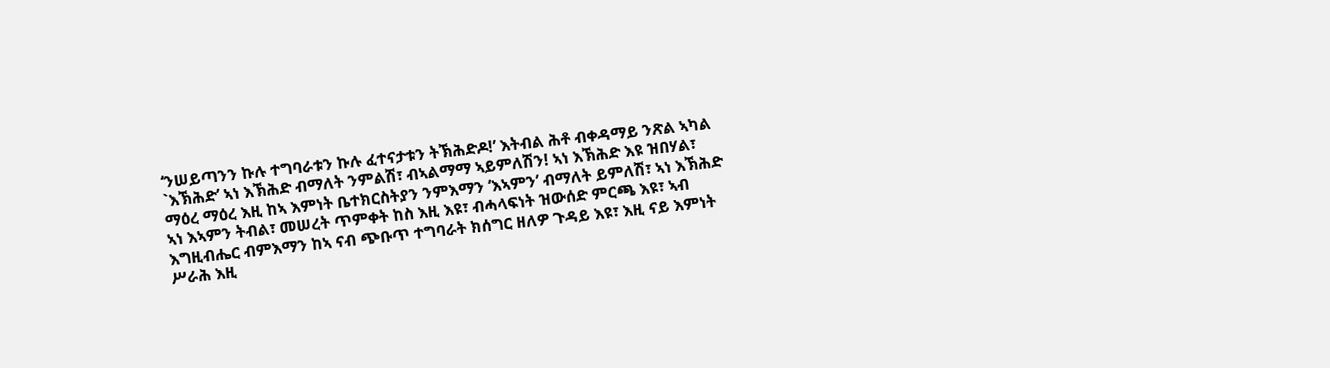‘ንሠይጣንን ኩሉ ተግባራቱን ኩሉ ፈተናታቱን ትኽሕድዶ!’ እትብል ሕቶ ብቀዳማይ ንጽል ኣካል `እኽሕድ’ ኣነ እኽሕድ ብማለት ንምልሽ፣ ብኣልማማ ኣይምለሽን! ኣነ እኽሕድ እዩ ዝበሃል፣ ማዕረ ማዕረ እዚ ከኣ እምነት ቤተክርስትያን ንምእማን ‘እኣምን’ ብማለት ይምለሽ፣ ኣነ እኽሕድ ኣነ እኣምን ትብል፣ መሠረት ጥምቀት ከስ እዚ እዩ፣ ብሓላፍነት ዝውሰድ ምርጫ እዩ፣ ኣብ እግዚብሔር ብምእማን ከኣ ናብ ጭቡጥ ተግባራት ክሰግር ዘለዎ ጉዳይ እዩ፣ እዚ ናይ እምነት ሥራሕ እዚ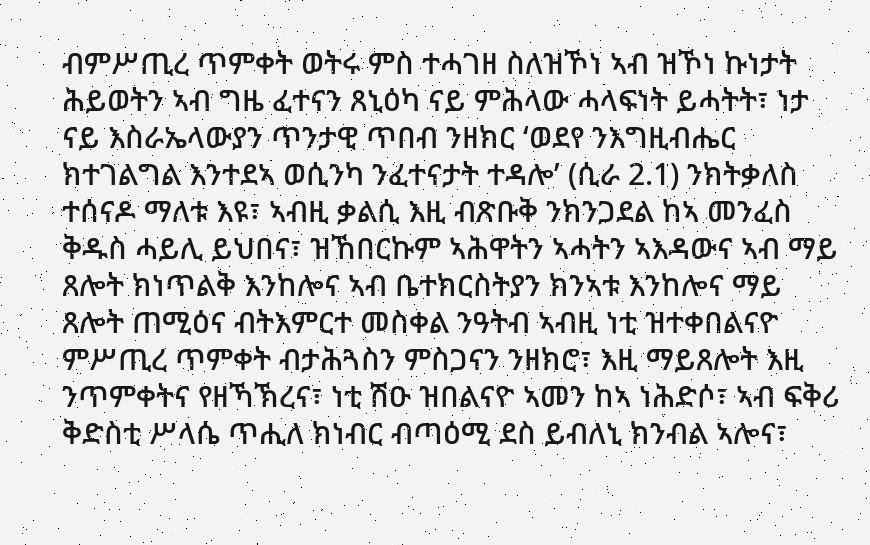ብምሥጢረ ጥምቀት ወትሩ ምስ ተሓገዘ ስለዝኾነ ኣብ ዝኾነ ኩነታት ሕይወትን ኣብ ግዜ ፈተናን ጸኒዕካ ናይ ምሕላው ሓላፍነት ይሓትት፣ ነታ ናይ እስራኤላውያን ጥንታዊ ጥበብ ንዘክር ‘ወደየ ንእግዚብሔር ክተገልግል እንተደኣ ወሲንካ ንፈተናታት ተዳሎ’ (ሲራ 2.1) ንክትቃለስ ተሰናዶ ማለቱ እዩ፣ ኣብዚ ቃልሲ እዚ ብጽቡቅ ንክንጋደል ከኣ መንፈስ ቅዱስ ሓይሊ ይህበና፣ ዝኸበርኩም ኣሕዋትን ኣሓትን ኣእዳውና ኣብ ማይ ጸሎት ክነጥልቅ እንከሎና ኣብ ቤተክርስትያን ክንኣቱ እንከሎና ማይ ጸሎት ጠሚዕና ብትእምርተ መስቀል ንዓትብ ኣብዚ ነቲ ዝተቀበልናዮ ምሥጢረ ጥምቀት ብታሕጓስን ምስጋናን ንዘክሮ፣ እዚ ማይጸሎት እዚ ንጥምቀትና የዘኻኽረና፣ ነቲ ሽዑ ዝበልናዮ ኣመን ከኣ ነሕድሶ፣ ኣብ ፍቅሪ ቅድስቲ ሥላሴ ጥሒለ ክነብር ብጣዕሚ ደስ ይብለኒ ክንብል ኣሎና፣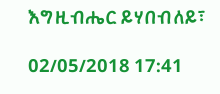እግዚብሔር ይሃበብለይ፣

02/05/2018 17:41